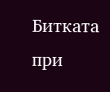Битката при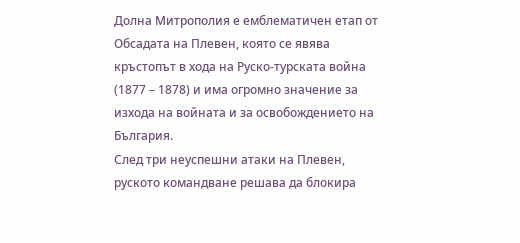Долна Митрополия е емблематичен етап от Обсадата на Плевен, която се явява кръстопът в хода на Руско-турската война (1877 – 1878) и има огромно значение за изхода на войната и за освобождението на България.
След три неуспешни атаки на Плевен, руското командване решава да блокира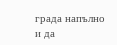града напълно и да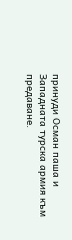принуди Осман паша и Западната турска армия към предаване.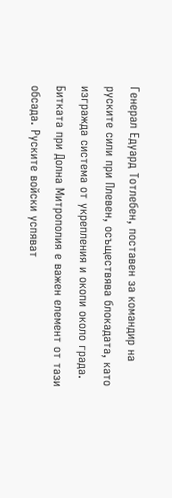Генерал Едуард Тотлебен, поставен за командир на руските сили при Плевен, осъществява блокадата, като изгражда система от укрепления и окопи около града.
Битката при Долна Митрополия е важен елемент от тази обсада. Руските войски успяват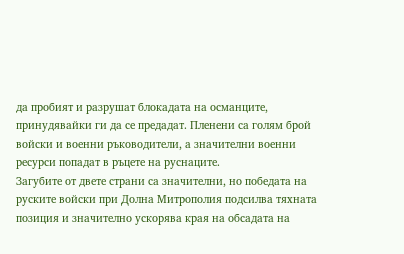да пробият и разрушат блокадата на османците, принудявайки ги да се предадат. Пленени са голям брой войски и военни ръководители, а значителни военни ресурси попадат в ръцете на руснаците.
Загубите от двете страни са значителни, но победата на руските войски при Долна Митрополия подсилва тяхната позиция и значително ускорява края на обсадата на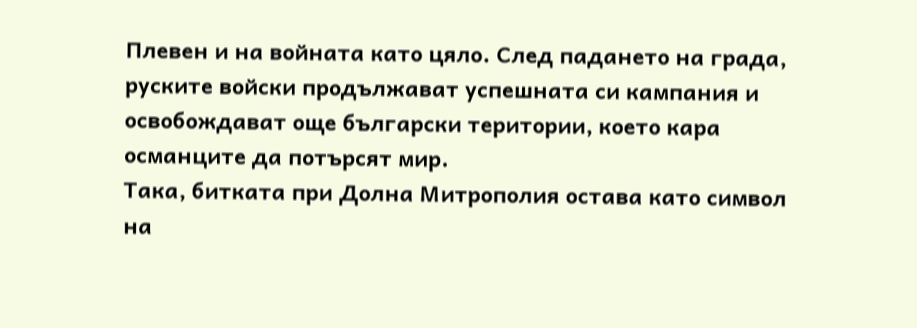Плевен и на войната като цяло. След падането на града, руските войски продължават успешната си кампания и освобождават още български територии, което кара османците да потърсят мир.
Така, битката при Долна Митрополия остава като символ на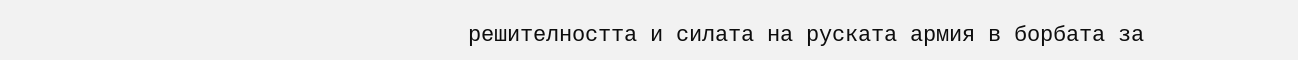решителността и силата на руската армия в борбата за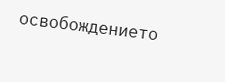освобождението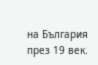на България през 19 век.